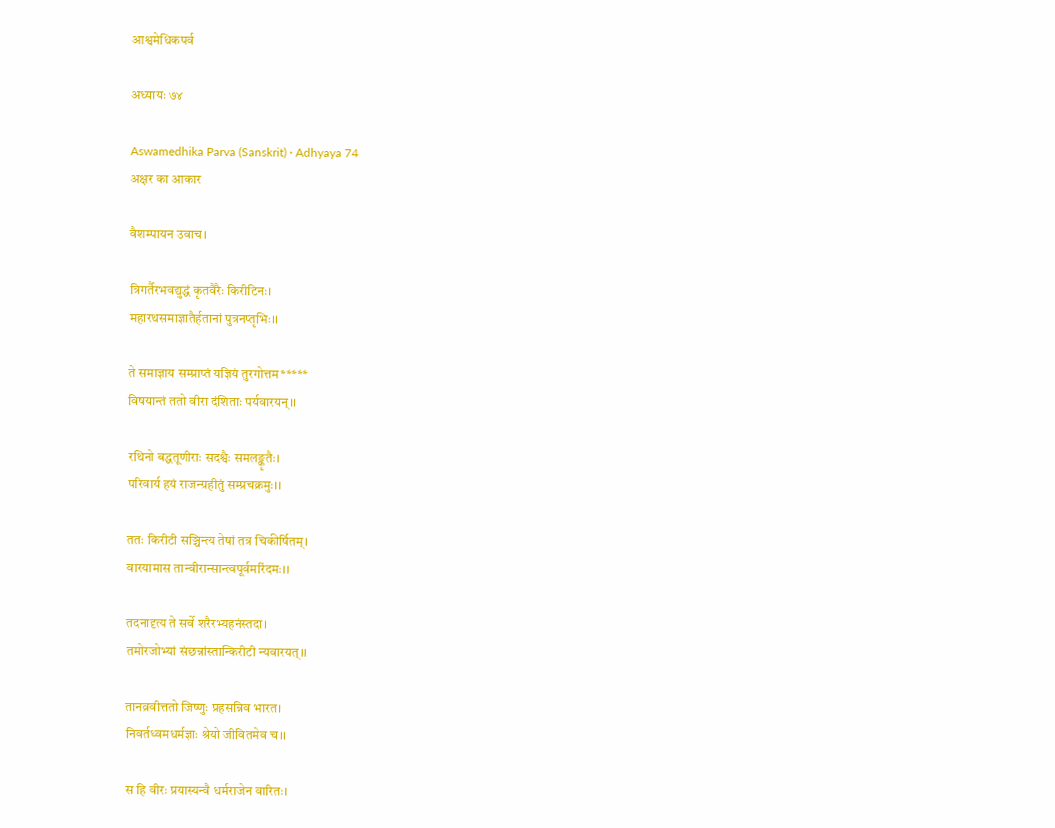आश्वमेधिकपर्व

अध्यायः ७४

Aswamedhika Parva (Sanskrit) · Adhyaya 74
अक्षर का आकार

वैशम्पायन उवाच।

त्रिगर्तैरभवद्युद्धं कृतवैरैः किरीटिनः।
महारथसमाज्ञातैर्हतानां पुत्रनप्तृभिः।।

ते समाज्ञाय सम्प्राप्तं यज्ञियं तुरगोत्तम*****
विषयान्तं ततो वीरा दंशिताः पर्यवारयन्।।

रथिनो बद्धतूणीराः सदश्वैः समलङ्कृतैः।
परिवार्य हयं राजन्ग्रहीतुं सम्प्रचक्रमुः।।

ततः किरीटी सञ्चिन्त्य तेषां तत्र चिकीर्षितम्।
वारयामास तान्वीरान्सान्त्वपूर्वमरिंदमः।।

तदनादृत्य ते सर्वे शरैरभ्यहनंस्तदा।
तमोरजोभ्यां संछन्नांस्तान्किरीटी न्यवारयत्।।

तानव्रवीत्ततो जिष्णुः प्रहसन्निव भारत।
निवर्तध्वमधर्मज्ञाः श्रेयो जीवितमेव च।।

स हि वीरः प्रयास्यन्वै धर्मराजेन वारितः।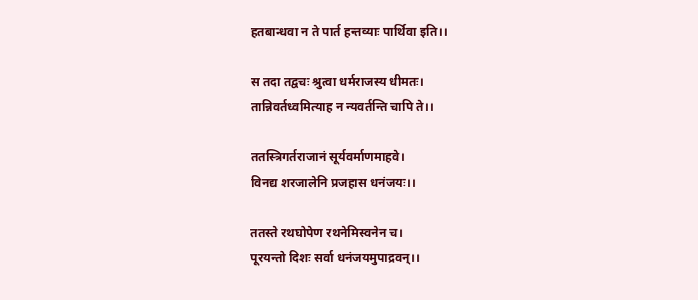हतबान्धवा न ते पार्त हन्तव्याः पार्थिवा इति।।

स तदा तद्वचः श्रुत्वा धर्मराजस्य धीमतः।
तान्निवर्तध्वमित्याह न न्यवर्तन्ति चापि ते।।

ततस्त्रिगर्तराजानं सूर्यवर्माणमाहवे।
विनद्य शरजालेनि प्रजहास धनंजयः।।

ततस्ते रथघोपेण रथनेमिस्वनेन च।
पूरयन्तो दिशः सर्वा धनंजयमुपाद्रवन्।।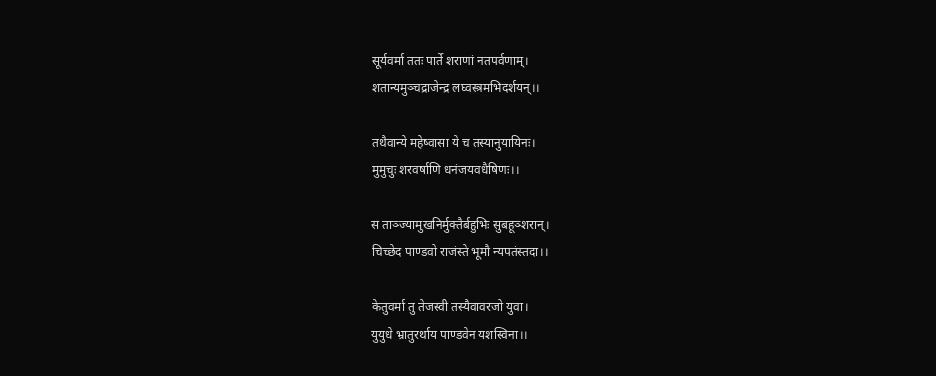सूर्यवर्मा ततः पार्ते शराणां नतपर्वणाम्।
शतान्यमुञ्चद्राजेन्द्र लघ्वस्त्रमभिदर्शयन्।।

तथैवान्ये महेष्वासा ये च तस्यानुयायिनः।
मुमुचुः शरवर्षाणि धनंजयवधैषिणः।।

स ताञ्ज्यामुखनिर्मुक्तैर्बहुभिः सुबहूञ्शरान्।
चिच्छेद पाण्डवो राजंस्ते भूमौ न्यपतंस्तदा।।

केतुवर्मा तु तेजस्वी तस्यैवावरजो युवा।
युयुधे भ्रातुरर्थाय पाण्डवेन यशस्विना।।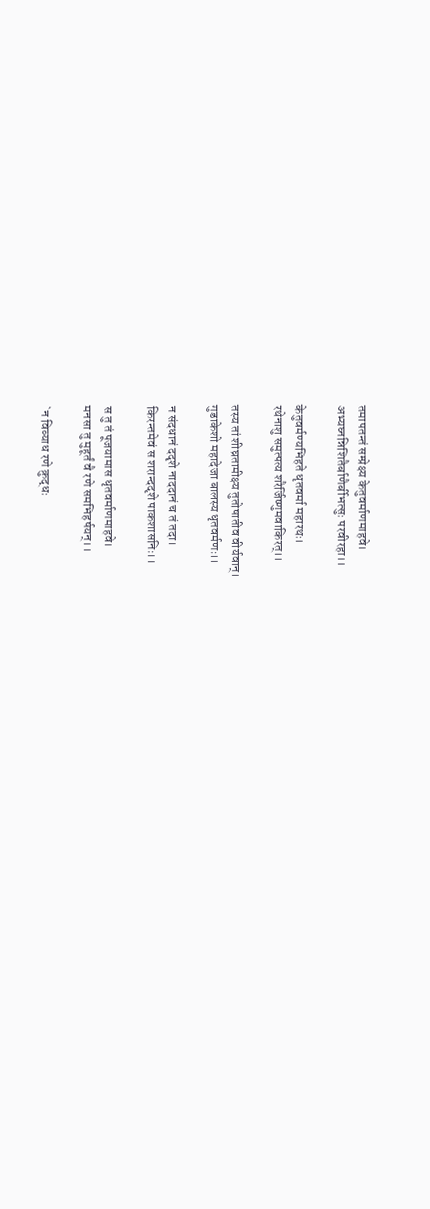तमापतन्तं सम्प्रेक्ष्य केतुवर्माणमाहवे।
अभ्यघ्नन्निशितैर्बाणैर्बीभत्सुः परवीरहा।।

केतुवर्मण्यभिहते धृतवर्मा महारथः।
रथेनाशु समुत्पत्य शरैर्जिष्णुमवाकिरत्।।

तस्य तां शीघ्रतामीक्ष्य तुतोषातीव वीर्यवान्।
गुडाकेशो महादेजा बालस्य धृतवर्मणः।।

न संदधानं ददृशे नाददानं च तं तदा।
किरन्तमेवं स शरान्ददृशे पाकशासनिः।।

स तु तं पूजयामास धृतवर्माणमाहवे।
मनसा तु मुहूर्तं वै रणे समभिहर्षयन्।।

`न विव्याध रणे क्रुद्धः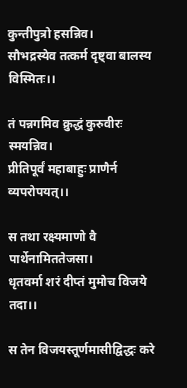कुन्तीपुत्रो हसन्निव।
सौभद्रस्येव तत्कर्म दृष्ट्वा बालस्य विस्मितः।।

तं पन्नगमिव क्रुद्धं कुरुवीरः स्मयन्निव।
प्रीतिपूर्वं महाबाहुः प्राणैर्न व्यपरोपयत्।।

स तथा रक्ष्यमाणो वै पार्थेनामिततेजसा।
धृतवर्मा शरं दीप्तं मुमोच विजये तदा।।

स तेन विजयस्तूर्णमासीद्विद्धः करे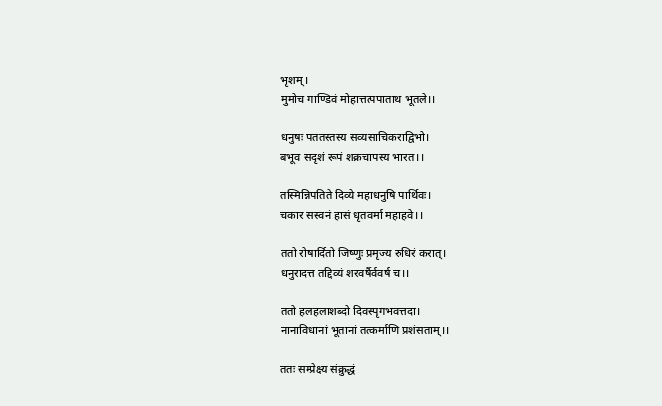भृशम्।
मुमोच गाण्डिवं मोहात्तत्पपाताथ भूतले।।

धनुषः पततस्तस्य सव्यसाचिकराद्विभो।
बभूव सदृशं रूपं शक्रचापस्य भारत।।

तस्मिन्निपतिते दिव्ये महाधनुषि पार्थिवः।
चकार सस्वनं हासं धृतवर्मा महाहवे।।

ततो रोषार्दितो जिष्णुः प्रमृज्य रुधिरं करात्।
धनुरादत्त तद्दिव्यं शरवर्षैर्ववर्ष च।।

ततो हलहलाशब्दो दिवस्पृगभवत्तदा।
नानाविधानां भूतानां तत्कर्माणि प्रशंसताम्।।

ततः सम्प्रेक्ष्य संक्रुद्धं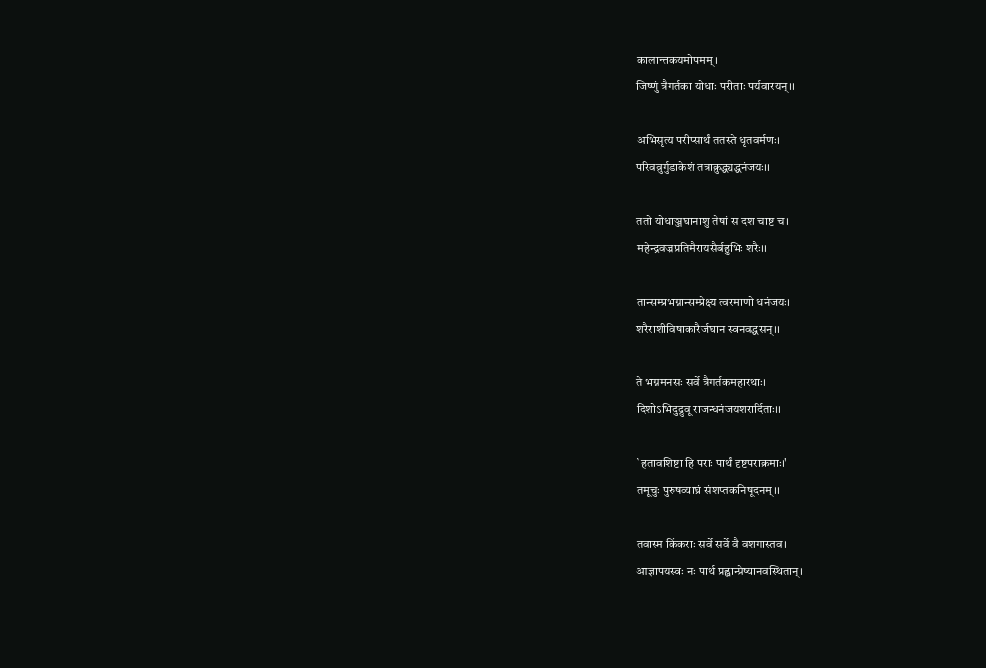कालान्तकयमोपमम्।
जिष्णुं त्रैगर्तका योधाः परीताः पर्यवारयन्।।

अभिसृत्य परीप्सार्थं ततस्ते धृतवर्मणः।
परिवव्रुर्गुडाकेशं तत्राक्रुद्ध्यद्धनंजयः।।

ततो योधाञ्जघानाशु तेषां स दश चाष्ट च।
महेन्द्रवज्रप्रतिमैरायसैर्बहुभिः शरैः।।

तान्सम्प्रभग्नान्सम्प्रेक्ष्य त्वरमाणो धनंजयः।
शरैराशीविषाकारैर्जघान स्वनवद्धसन्।।

ते भग्नमनसः सर्वे त्रैगर्तकमहारथाः।
दिशोऽभिदुद्रुवू राजन्धनंजयशरार्दिताः।।

`हतावशिष्टा हि पराः पार्थं दृष्टपराक्रमाः।'
तमूचुः पुरुषव्याघ्रं संशप्तकनिषूदनम्।।

तवास्म किंकराः सर्वे सर्वे वै वशगास्तव।
आज्ञापयस्वः नः पार्थ प्रह्वान्प्रेष्यानवस्थितान्।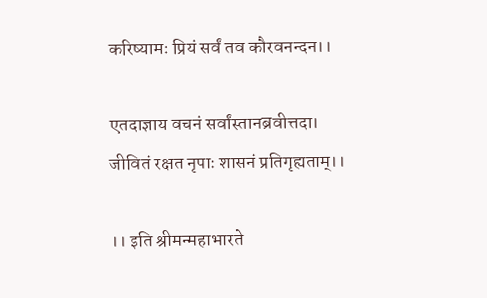करिष्यामः प्रियं सर्वं तव कौरवनन्दन।।

एतदाज्ञाय वचनं सर्वांस्तानब्रवीत्तदा।
जीवितं रक्षत नृपाः शासनं प्रतिगृह्यताम्।।

।। इति श्रीमन्महाभारते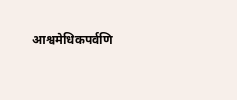आश्वमेधिकपर्वणि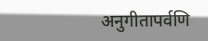अनुगीतापर्वणि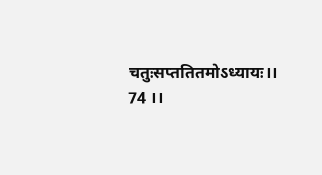चतुःसप्ततितमोऽध्यायः।। 74 ।।